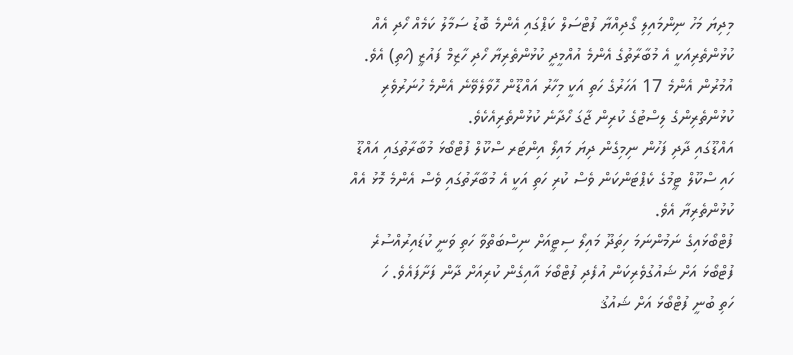މިދިޔަ މަހު ނިންމައިލި ގޯދިއްޔާ ފުޓްސަލް ކަޕްގައި އެންމެ ބޮޑު ސަމާލު ކަމެއް ހޯދި އެއް ކުޅުންތެރިއަކީ އެ މުބާރާތުގެ އެންމެ އުއްމީދީ ކުޅުންތެރިޔާ ހޯދި ހާޒިމް ފައުޒީ (ހަތި) އެވެ. އުމުރުން އެންމެ 17 އަހަރުގެ ހަތި އަކީ މިހާރު އައްޑޫން ހޮވާލެވޭނެ އެންމެ ހުނަރުވެރި ކުޅުންތެރިންގެ ލިސްޓުގެ ކުރިން ޖާގަ ހޯދާނެ ކުޅުންތެރިއެކެވެ.
އައްޑޫގައި ދާދި ފަހުން ނިމިގެން ދިޔަ މައިލޯ އިންޓަރ ސްކޫލް ފުޓްބޯޅަ މުބާރާތުގައި އައްޑޫ ހައި ސްކޫލް ޓީމުގެ ކެޕްޓަންކަން ވެސް ކުރި ހަތި އަކީ އެ މުބާރާތުގައި ވެސް އެންމެ މޮޅު އެއް ކުޅުންތެރިޔާ އެވެ.
ފުޓްބޯޅައިގެ ނަމުންނަމަ ހިތަދޫ މައިލޯ ސިޓީއަށް ނިސްބަތްވާ ހަތި ވަނީ ކުޑައިރުއްސުރެ ފުޓްބޯޅަ އަށް ޝައުގުވެރިކަން އުފެދި ފުޓްބޯޅަ އާއިގެން ކުރިއަށް ދާން ފަށާފައެވެ. ހަ
ހަތި ބުނީ ފުޓްބޯޅަ އަށް ޝައުޤު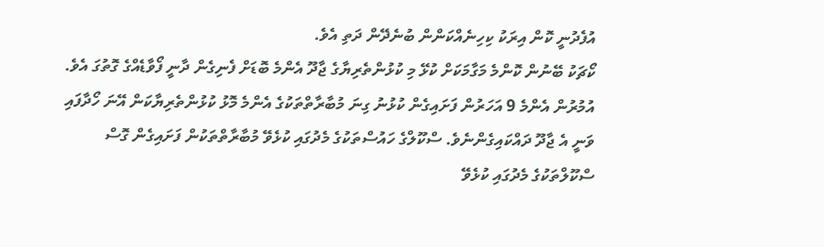އުފެދުނީ ކޮން އިރަކު ކިހިނެއްކަންން ބުނެދޭން ދަތި އެވެ.
ކޯޗަކު ބޭނުން ކޮންމެ މަގާމަކަށް ކުޅޭ މި ކުޅުންތެރިޔާގެ ޖާދޫ އެންމެ ބޮޑަށް ފެނިގެން ދާނީ ފޯވާޑެއްގެ ގޮތުގަ އެވެ.
އުމުރުން އެންމެ 9 އަހަރުން ފަށައިގެން ކުޅުނު ގިނަ މުބާރާތްތަކުގެ އެންމެ މޮޅު ކުޅުންތެރިޔާކަން އޭނަ ހޯދާފައި ވަނީ އެ ޖާދޫ ދައްކައިގެންނެވެ. ސްކޫލްގެ ހައުސްތަކުގެ މެދުގައި ކުޅެވޭ މުބާރާތްތަކުން ފަށައިގެން ގޮސް ސްކޫލްތަކުގެ މެދުގައި ކުޅެވޭ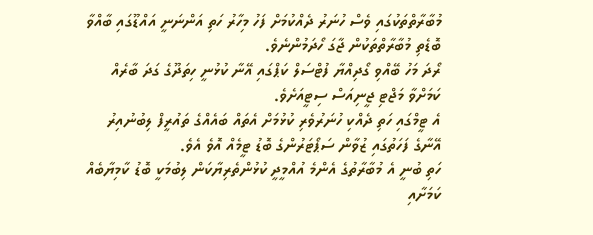މުބާރާތްތަކުގައި ވެސް ހުނަރު ދެއްކުމަށް ފަހު މިހާރު ހަތި އަންނަނީ އައްޑޫގައި ބާއްވާ ބޮޑެތި މުބާރާތްތަކުން ޖާގަ ހޯދަމުންނެވެ.
ރޯދަ މަހު ބޭއްވި ގޯދިއްޔާ ފުޓްސަލް ކަޕްގައި އޭނާ ކުޅުނީ ހިތަދޫގެ ގަދަ ބާރެއް ކަމަށްވާ މަޖްޓި ޖީނިއަސް ސިޓީއަށެވެ.
އެ ޓީމްގައި ހަތި ދެއްކި ހުނަރުވެރި ކުޅުމަށް އެތައް ބައެއްގެ ތައުރީފް ލިބުނުއިރު އޭނާގެ ފަހަތުގައި ޒުވާން ސަޕޯޓަރުންގެ ބޮޑު ޓީމެއް އޮވެ އެވެ.
ހަތި ބުނީ އެ މުބާރާތުގެ އެންމެ އުއްމީދީ ކުޅުންތެރިޔާކަން ލިބުމަކީ ބޮޑު ކާމިޔާބެއް ކަމަށާއި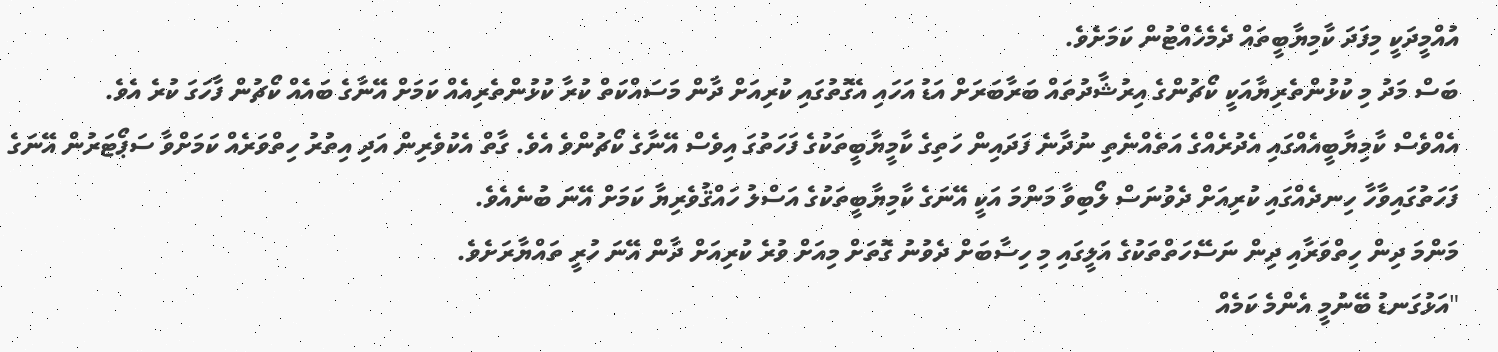އުއްމީދަކީ މިފަދަ ކާމިޔާބީތައް ދެމެހެއްޓުން ކަމަށެވެ.
ބަސް މަދު މި ކުޅުންތެރިޔާއަކީ ކޯޗުންގެ އިރުޝާދުތައް ބަރާބަރަށް އަޑު އަހައި އެގޮތުގައި ކުރިއަށް ދާން މަސައްކަތް ކުރާ ކުޅުންތެރިއެއް ކަމަށް އޭނާގެ ބައެއް ކޯޗުން ފާހަގަ ކުރެ އެވެ.
އެއްވެސް ކާމިޔާބީއެއްގައި އެދުރެއްގެ އަތެއްނެތި ނުދާނެ ފަދައިން ހަތިގެ ކާމީޔާބީތަކުގެ ފަހަތުގަ އިވެސް އޭނާގެ ކޯޗުންވެ އެވެ. ގާތް އެކުވެރިން އަދި އިތުރު ހިތްވަރެއް ކަމަށްވާ ސަޕޯޓަރުން އޭނަގެ ފަހަތުގައިވާހާ ހިނދެއްގައި ކުރިއަށް ދެވުނަސް ލޯބިވާ މަންމަ އަކީ އޭނަގެ ކާމިޔާބީތަކުގެ އަސްލު ހައްޤުވެރިޔާ ކަމަށް އޭނަ ބުނެއެވެ.
މަންމަ ދިން ހިތްވަރާއި ދިން ނަސޭހަތްތަކުގެ އަލީގައި މި ހިސާބަށް ދެވުނު ގޮތަށް މިއަށް ވުރެ ކުރިއަށް ދާން އޭނަ ހުރީ ތައްޔާރަށެވެ.
"އަޅުގަނޑު ބޭނުމީ އެންމެ ކަމެއް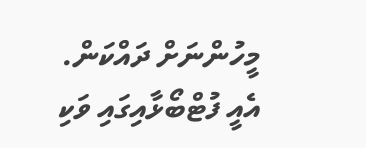މީހުންނަށް ދައްކަން. އެއީ ފުޓްބޯޅާއިގައި ވަކި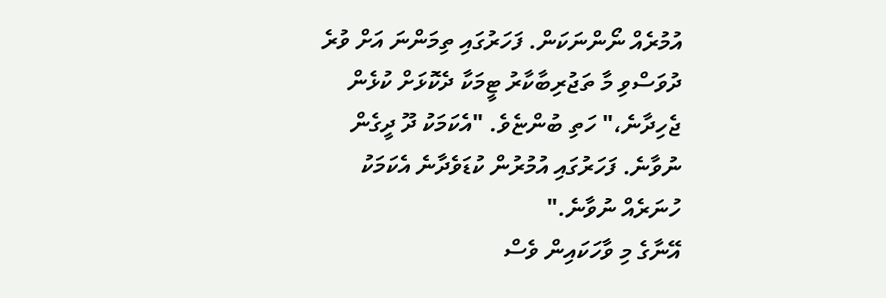އުމުރެއް ނޯންނަކަން. ފަހަރުގައި ތިމަންނަ އަށް ވުރެ ދުވަސްވި މާ ތަޖުރިބާކާރު ޓީމަކާ ދެކޮޅަށް ކުޅެން ޖެހިދާނެ،" ހަތި ބުންޏެވެ. "އެކަމަކު ދޫ ދީގެން ނުވާނެ. ފަހަރުގައި އުމުރުން ކުޑަވެދާނެ އެކަމަކު ހުނަރެއް ނުވާނެ."
އޭނާގެ މި ވާހަކައިން ވެސް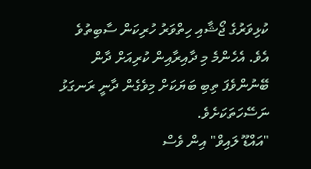ކުޅިވަރުގެ ޖޯޝާއި ހިތްވަރު ހުރިކަން ސާބިތުވެ އެވެ. އެހެންމެ މި ދާއިރާއިން ކުރިއަށް ދާން ބޭނުންވެފަ ތިބި ބަޔަކަށް މިވެގެން ދާނީ ރަނގަޅު ނަސޭހަތަކަށެވެ.
"އައްޑޫ ލައިވް" އިން ވެސް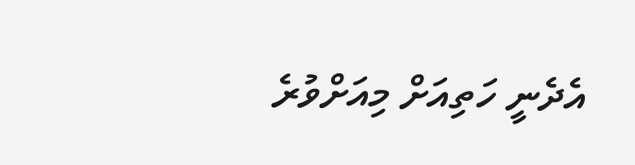އެދެނީ ހަތިއަށް މިއަށްވުރެ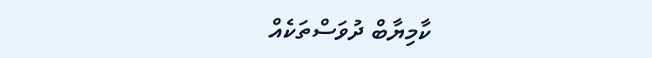ކާމިޔާބް ދުވަސްތަކެއް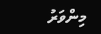މިންވަރު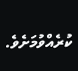ކުރެއްވުމަށެވެ.